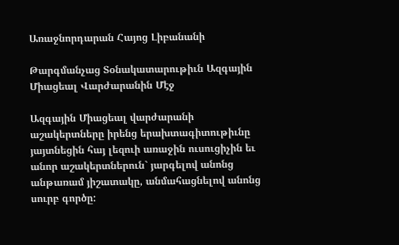Առաջնորդարան Հայոց Լիբանանի

Թարգմանչաց Տօնակատարութիւն Ազգային Միացեալ Վարժարանին Մէջ

Ազգային Միացեալ վարժարանի աշակերտները իրենց երախտագիտութիւնը յայտնեցին հայ լեզուի առաջին ուսուցիչին եւ անոր աշակերտներուն` յարգելով անոնց անթառամ յիշատակը, անմահացնելով անոնց սուրբ գործը: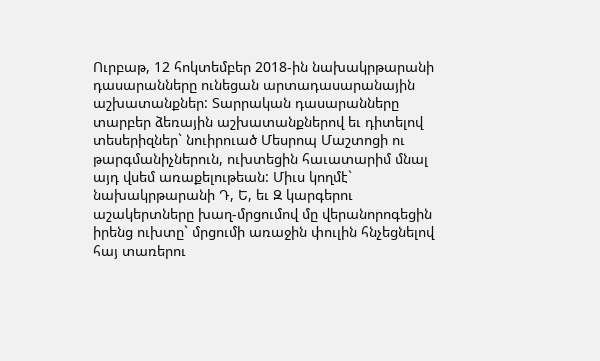Ուրբաթ, 12 հոկտեմբեր 2018-ին նախակրթարանի դասարանները ունեցան արտադասարանային աշխատանքներ: Տարրական դասարանները տարբեր ձեռային աշխատանքներով եւ դիտելով տեսերիզներ` նուիրուած Մեսրոպ Մաշտոցի ու թարգմանիչներուն, ուխտեցին հաւատարիմ մնալ այդ վսեմ առաքելութեան: Միւս կողմէ` նախակրթարանի Դ, Ե, եւ Զ կարգերու աշակերտները խաղ-մրցումով մը վերանորոգեցին իրենց ուխտը` մրցումի առաջին փուլին հնչեցնելով հայ տառերու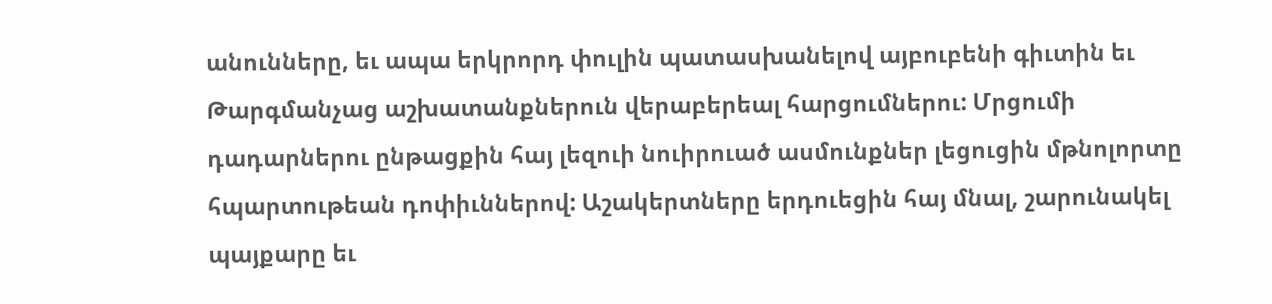անունները, եւ ապա երկրորդ փուլին պատասխանելով այբուբենի գիւտին եւ Թարգմանչաց աշխատանքներուն վերաբերեալ հարցումներու: Մրցումի դադարներու ընթացքին հայ լեզուի նուիրուած ասմունքներ լեցուցին մթնոլորտը հպարտութեան դոփիւններով: Աշակերտները երդուեցին հայ մնալ, շարունակել պայքարը եւ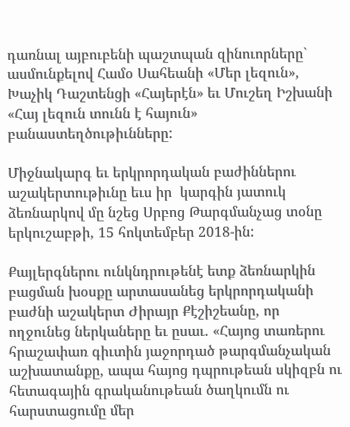դառնալ այբուբենի պաշտպան զինուորները` ասմունքելով Համօ Սահեանի «Մեր լեզուն», Խաչիկ Դաշտենցի «Հայերէն» եւ Մուշեղ Իշխանի «Հայ լեզուն տունն է հայուն» բանաստեղծութիւնները:

Միջնակարգ եւ երկրորդական բաժիններու աշակերտութիւնը եւս իր  կարգին յատուկ ձեռնարկով մը նշեց Սրբոց Թարգմանչաց տօնը երկուշաբթի, 15 հոկտեմբեր 2018-ին:

Քայլերգներու ունկնդրութենէ ետք ձեռնարկին բացման խօսքը արտասանեց երկրորդականի բաժնի աշակերտ Ժիրայր Քէշիշեանը, որ ողջունեց ներկաները եւ ըսաւ. «Հայոց տառերու հրաշափառ գիւտին յաջորդած թարգմանչական աշխատանքը, ապա հայոց դպրութեան սկիզբն ու հետագային գրականութեան ծաղկումն ու հարստացումը մեր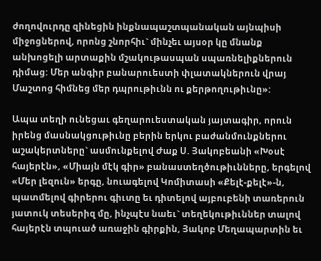ժողովուրդը զինեցին ինքնապաշտպանական այնպիսի միջոցներով, որոնց շնորհիւ` մինչեւ այսօր կը մնանք անխոցելի արտաքին մշակութասպան սպառնելիքներուն դիմաց: Մեր անգիր բանարուեստի փլատակներուն վրայ Մաշտոց հիմնեց մեր դպրութիւնն ու քերթողութիւնը»:

Ապա տեղի ունեցաւ գեղարուեստական յայտագիր, որուն իրենց մասնակցութիւնը բերին երկու բաժանմունքներու աշակերտները` ասմունքելով Ժաք Ս. Յակոբեանի «Խօսէ հայերէն», «Միայն մէկ գիր» բանաստեղծութիւնները, երգելով «Մեր լեզուն» երգը, նուագելով Կոմիտասի «Քելէ-քելէ»-ն, պատմելով գիրերու գիւտը եւ դիտելով այբուբենի տառերուն յատուկ տեսերիզ մը, ինչպէս նաեւ` տեղեկութիւններ տալով հայերէն տպուած առաջին գիրքին, Յակոբ Մեղապարտին եւ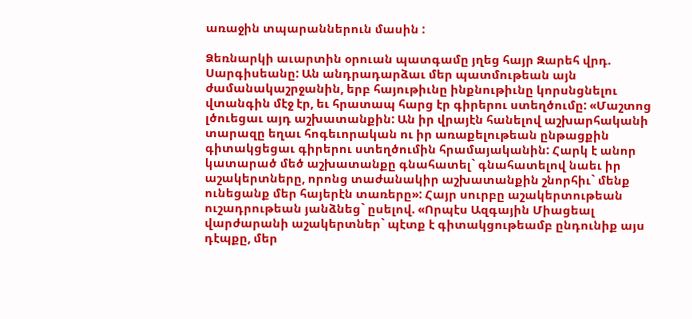առաջին տպարաններուն մասին :

Ձեռնարկի աւարտին օրուան պատգամը յղեց հայր Զարեհ վրդ. Սարգիսեանը: Ան անդրադարձաւ մեր պատմութեան այն ժամանակաշրջանին, երբ հայութիւնը ինքնութիւնը կորսնցնելու վտանգին մէջ էր, եւ հրատապ հարց էր գիրերու ստեղծումը: «Մաշտոց լծուեցաւ այդ աշխատանքին: Ան իր վրայէն հանելով աշխարհականի տարազը եղաւ հոգեւորական ու իր առաքելութեան ընթացքին գիտակցեցաւ գիրերու ստեղծումին հրամայականին: Հարկ է անոր կատարած մեծ աշխատանքը գնահատել` գնահատելով նաեւ իր աշակերտները, որոնց տաժանակիր աշխատանքին շնորհիւ` մենք ունեցանք մեր հայերէն տառերը»: Հայր սուրբը աշակերտութեան ուշադրութեան յանձնեց` ըսելով. «Որպէս Ազգային Միացեալ վարժարանի աշակերտներ` պէտք է գիտակցութեամբ ընդունիք այս դէպքը, մեր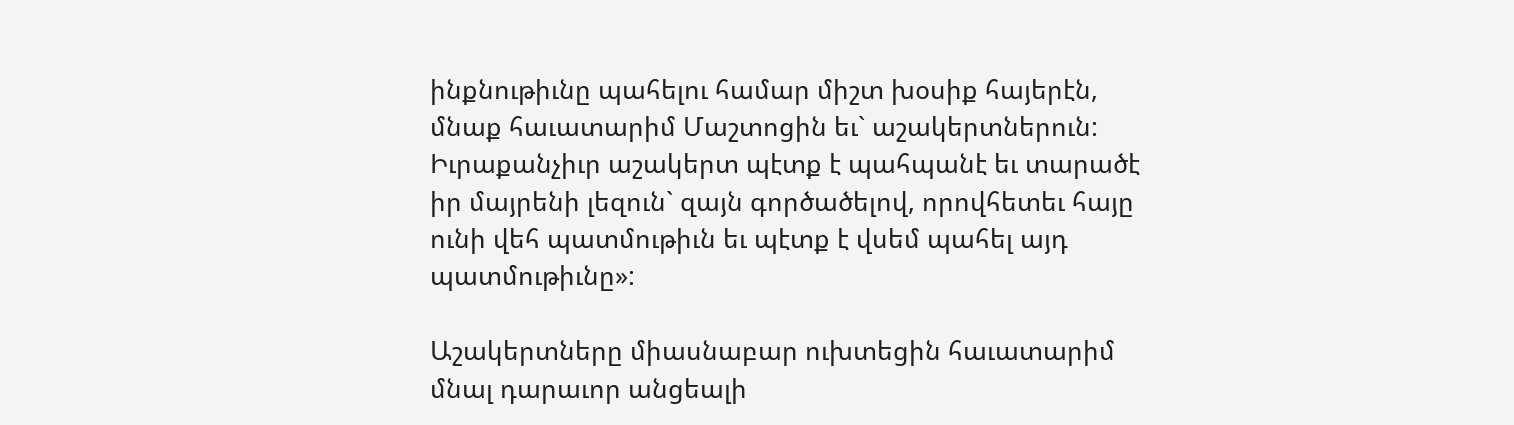ինքնութիւնը պահելու համար միշտ խօսիք հայերէն, մնաք հաւատարիմ Մաշտոցին եւ` աշակերտներուն: Իւրաքանչիւր աշակերտ պէտք է պահպանէ եւ տարածէ իր մայրենի լեզուն` զայն գործածելով, որովհետեւ հայը ունի վեհ պատմութիւն եւ պէտք է վսեմ պահել այդ պատմութիւնը»:

Աշակերտները միասնաբար ուխտեցին հաւատարիմ մնալ դարաւոր անցեալի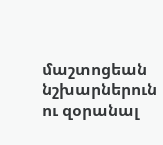մաշտոցեան նշխարներուն ու զօրանալ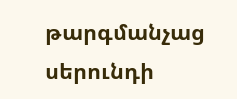թարգմանչաց սերունդի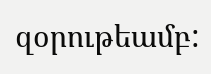զօրութեամբ: